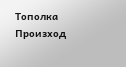Тополка
Произход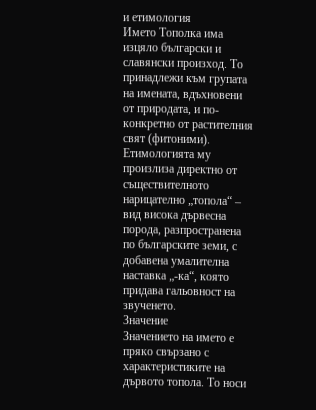и етимология
Името Тополка има изцяло български и славянски произход. То принадлежи към групата на имената, вдъхновени от природата, и по-конкретно от растителния свят (фитоними).
Етимологията му произлиза директно от съществителното нарицателно „топола“ – вид висока дървесна порода, разпространена по българските земи, с добавена умалителна наставка „-ка“, която придава гальовност на звученето.
Значение
Значението на името е пряко свързано с характеристиките на дървото топола. То носи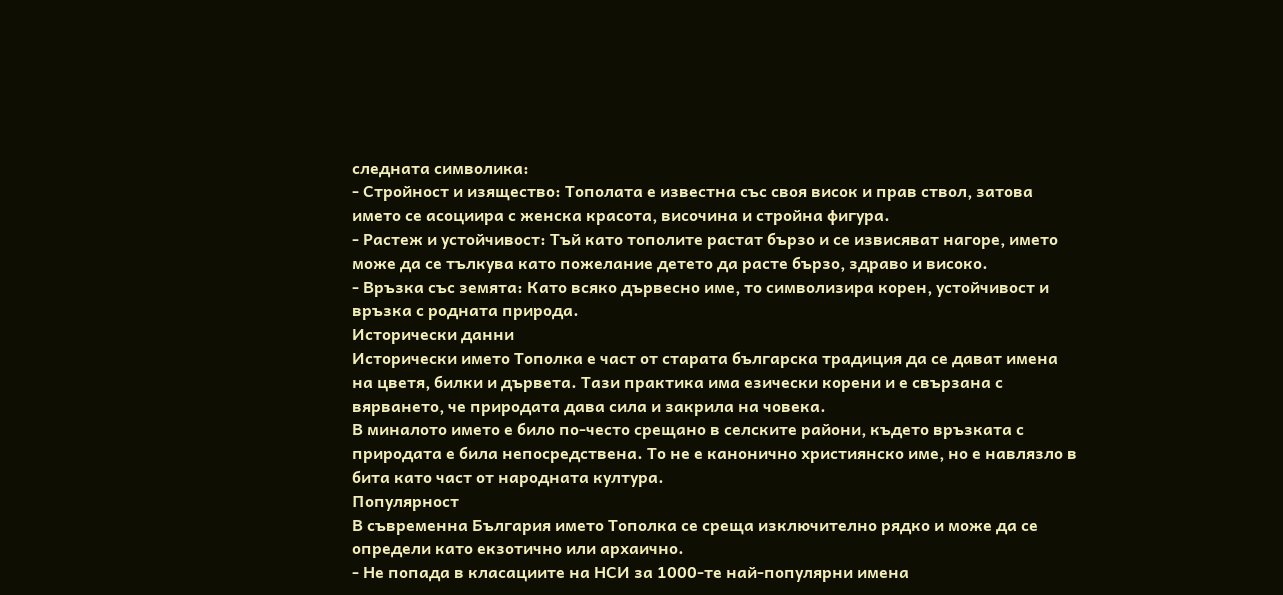следната символика:
- Стройност и изящество: Тополата е известна със своя висок и прав ствол, затова името се асоциира с женска красота, височина и стройна фигура.
- Растеж и устойчивост: Тъй като тополите растат бързо и се извисяват нагоре, името може да се тълкува като пожелание детето да расте бързо, здраво и високо.
- Връзка със земята: Като всяко дървесно име, то символизира корен, устойчивост и връзка с родната природа.
Исторически данни
Исторически името Тополка е част от старата българска традиция да се дават имена на цветя, билки и дървета. Тази практика има езически корени и е свързана с вярването, че природата дава сила и закрила на човека.
В миналото името е било по-често срещано в селските райони, където връзката с природата е била непосредствена. То не е канонично християнско име, но е навлязло в бита като част от народната култура.
Популярност
В съвременна България името Тополка се среща изключително рядко и може да се определи като екзотично или архаично.
- Не попада в класациите на НСИ за 1000-те най-популярни имена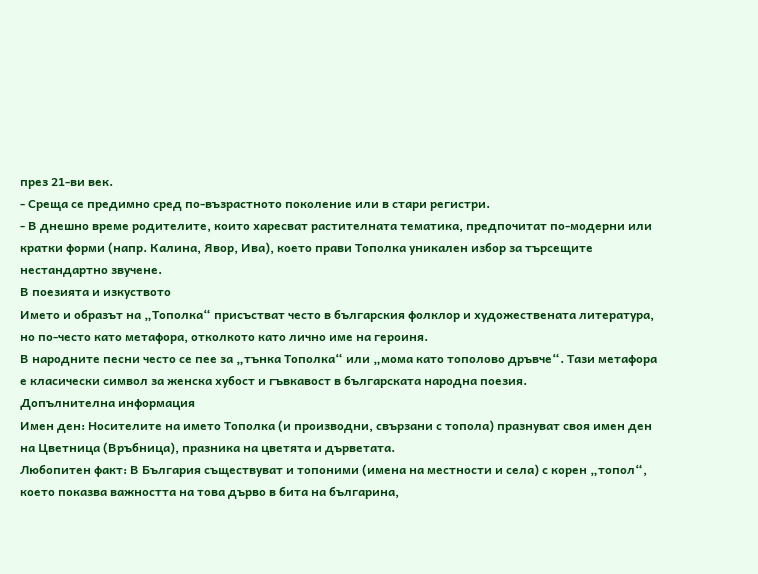през 21-ви век.
- Среща се предимно сред по-възрастното поколение или в стари регистри.
- В днешно време родителите, които харесват растителната тематика, предпочитат по-модерни или кратки форми (напр. Калина, Явор, Ива), което прави Тополка уникален избор за търсещите нестандартно звучене.
В поезията и изкуството
Името и образът на „Тополка“ присъстват често в българския фолклор и художествената литература, но по-често като метафора, отколкото като лично име на героиня.
В народните песни често се пее за „тънка Тополка“ или „мома като тополово дръвче“. Тази метафора е класически символ за женска хубост и гъвкавост в българската народна поезия.
Допълнителна информация
Имен ден: Носителите на името Тополка (и производни, свързани с топола) празнуват своя имен ден на Цветница (Връбница), празника на цветята и дърветата.
Любопитен факт: В България съществуват и топоними (имена на местности и села) с корен „топол“, което показва важността на това дърво в бита на българина,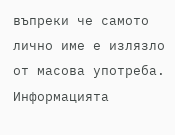въпреки че самото лично име е излязло от масова употреба.
Информацията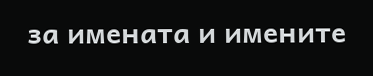за имената и имените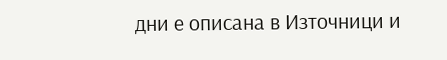дни е описана в Източници и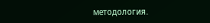методология.